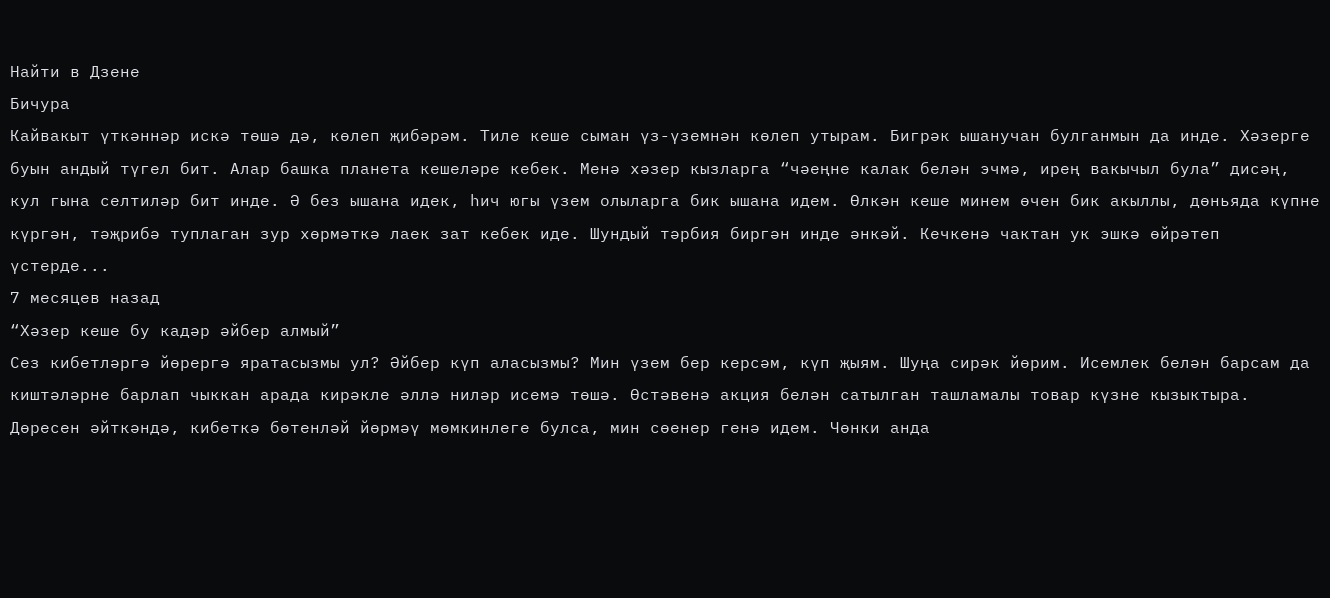Найти в Дзене
Бичура
Кайвакыт үткәннәр искә төшә дә, көлеп җибәрәм. Тиле кеше сыман үз-үземнән көлеп утырам. Бигрәк ышанучан булганмын да инде. Хәзерге буын андый түгел бит. Алар башка планета кешеләре кебек. Менә хәзер кызларга “чәеңне калак белән эчмә, ирең вакычыл була” дисәң, кул гына селтиләр бит инде. Ә без ышана идек, һич югы үзем олыларга бик ышана идем. Өлкән кеше минем өчен бик акыллы, дөньяда күпне күргән, тәҗрибә туплаган зур хөрмәткә лаек зат кебек иде. Шундый тәрбия биргән инде әнкәй. Кечкенә чактан ук эшкә өйрәтеп үстерде...
7 месяцев назад
“Хәзер кеше бу кадәр әйбер алмый”
Сез кибетләргә йөрергә яратасызмы ул? Әйбер күп аласызмы? Мин үзем бер керсәм, күп җыям. Шуңа сирәк йөрим. Исемлек белән барсам да киштәләрне барлап чыккан арада кирәкле әллә ниләр исемә төшә. Өстәвенә акция белән сатылган ташламалы товар күзне кызыктыра. Дөресен әйткәндә, кибеткә бөтенләй йөрмәү мөмкинлеге булса, мин сөенер генә идем. Чөнки анда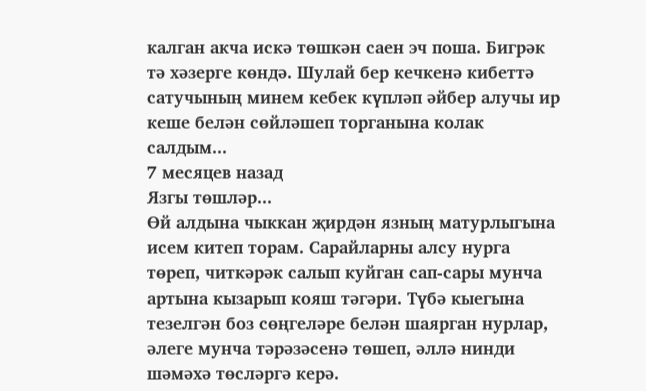калган акча искә төшкән саен эч поша. Бигрәк тә хәзерге көндә. Шулай бер кечкенә кибеттә сатучының минем кебек күпләп әйбер алучы ир кеше белән сөйләшеп торганына колак салдым...
7 месяцев назад
Язгы төшләр...
Өй алдына чыккан җирдән язның матурлыгына исем китеп торам. Сарайларны алсу нурга төреп, читкәрәк салып куйган сап-сары мунча артына кызарып кояш тәгәри. Түбә кыегына тезелгән боз сөңгеләре белән шаярган нурлар, әлеге мунча тәрәзәсенә төшеп, әллә нинди шәмәхә төсләргә керә.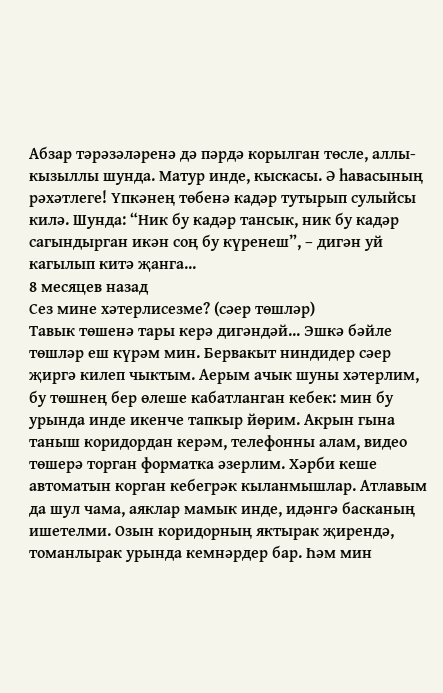Абзар тәрәзәләренә дә пәрдә корылган төсле, аллы-кызыллы шунда. Матур инде, кыскасы. Ә һавасының рәхәтлеге! Үпкәнең төбенә кадәр тутырып сулыйсы килә. Шунда: “Ник бу кадәр тансык, ник бу кадәр сагындырган икән соң бу күренеш”, – дигән уй кагылып китә җанга...
8 месяцев назад
Сез мине хәтерлисезме? (сәер төшләр)
Тавык төшенә тары керә дигәндәй... Эшкә бәйле төшләр еш күрәм мин. Бервакыт ниндидер сәер җиргә килеп чыктым. Аерым ачык шуны хәтерлим, бу төшнең бер өлеше кабатланган кебек: мин бу урында инде икенче тапкыр йөрим. Акрын гына таныш коридордан керәм, телефонны алам, видео төшерә торган форматка әзерлим. Хәрби кеше автоматын корган кебегрәк кыланмышлар. Атлавым да шул чама, аяклар мамык инде, идәнгә басканың ишетелми. Озын коридорның яктырак җирендә, томанлырак урында кемнәрдер бар. Һәм мин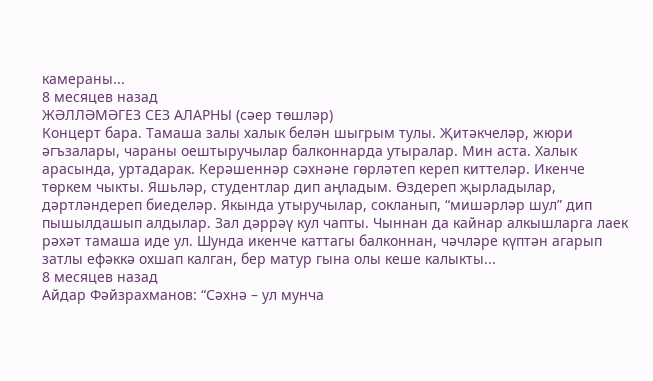камераны...
8 месяцев назад
ЖӘЛЛӘМӘГЕЗ СЕЗ АЛАРНЫ (сәер төшләр)
Концерт бара. Тамаша залы халык белән шыгрым тулы. Җитәкчеләр, жюри әгъзалары, чараны оештыручылар балконнарда утыралар. Мин аста. Халык арасында, уртадарак. Керәшеннәр сәхнәне гөрләтеп кереп киттеләр. Икенче төркем чыкты. Яшьләр, студентлар дип аңладым. Өздереп җырладылар, дәртләндереп биеделәр. Якында утыручылар, сокланып, “мишәрләр шул” дип пышылдашып алдылар. Зал дәррәү кул чапты. Чыннан да кайнар алкышларга лаек рәхәт тамаша иде ул. Шунда икенче каттагы балконнан, чәчләре күптән агарып затлы ефәккә охшап калган, бер матур гына олы кеше калыкты...
8 месяцев назад
Айдар Фәйзрахманов: “Сәхнә – ул мунча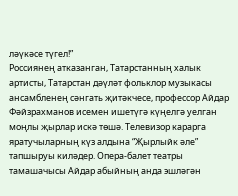ләүкәсе түгел!”
Россиянең атказанган, Татарстанның халык артисты, Татарстан дәүләт фольклор музыкасы ансамбленең сәнгать җитәкчесе, профессор Айдар Фәйзрахманов исемен ишетүгә күңелгә уелган моңлы җырлар искә төшә. Телевизор карарга яратучыларның күз алдына “Җырлыйк әле” тапшыруы киләдер. Опера-балет театры тамашачысы Айдар абыйның анда эшләгән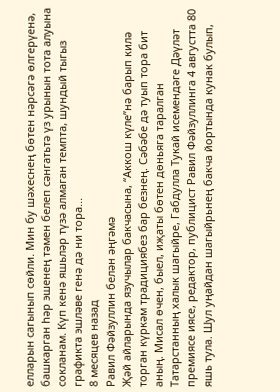елларын сагынып сөйли. Мин бу шәхеснең бөтен нәрсәгә өлгерүенә, башкарган һәр эшенең тәмен белеп сәнгатьтә үз урынын тота алуына сокланам. Күп кенә яшьләр түзә алмаган темпта, шундый тыгыз графикта эшләве генә дә ни тора...
8 месяцев назад
Равил Фәйзуллин белән әңгәмә
Җәй айларында язучылар бакчасына, “Аккош күле”нә барып килә торган күркәм традициябез бар безнең. Сәбәбе дә туып тора бит аның. Мисал өчен, быел, иҗаты бөтен дөньяга таралган Татарстанның халык шагыйре, Габдулла Тукай исемендәге Дәүләт премиясе иясе, редактор, публицист Равил Фәйзуллинга 4 августта 80 яшь тула. Шул уңайдан шагыйрьнең бакча йортында кунак булып,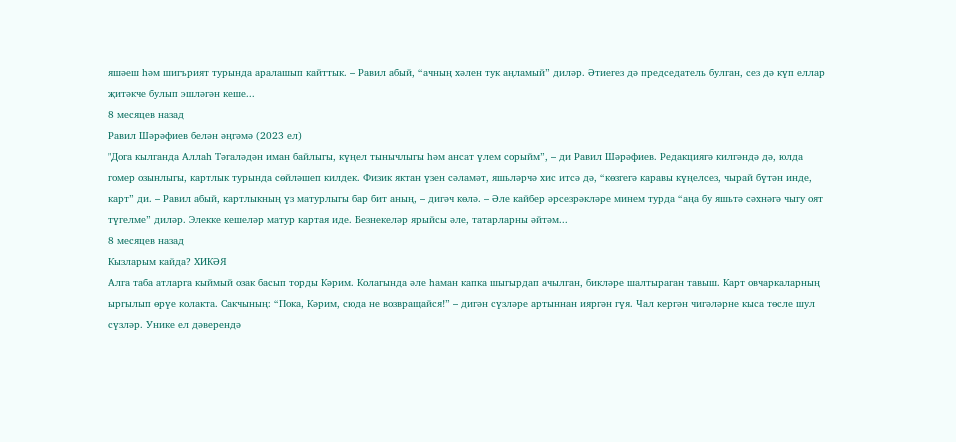яшәеш һәм шигърият турында аралашып кайттык. – Равил абый, “ачның хәлен тук аңламый” диләр. Әтиегез дә председатель булган, сез дә күп еллар җитәкче булып эшләгән кеше...
8 месяцев назад
Равил Шәрәфиев белән әңгәмә (2023 ел)
"Дога кылганда Аллаһ Тәгаләдән иман байлыгы, күңел тынычлыгы һәм ансат үлем сорыйм”, – ди Равил Шәрәфиев. Редакциягә килгәндә дә, юлда гомер озынлыгы, картлык турында сөйләшеп килдек. Физик яктан үзен сәламәт, яшьләрчә хис итсә дә, “көзгегә каравы күңелсез, чырай бүтән инде, карт” ди. – Равил абый, картлыкның үз матурлыгы бар бит аның, – дигәч көлә. – Әле кайбер әрсезрәкләре минем турда “аңа бу яшьтә сәхнәгә чыгу оят түгелме” диләр. Элекке кешеләр матур картая иде. Безнекеләр ярыйсы әле, татарларны әйтәм...
8 месяцев назад
Кызларым кайда? ХИКӘЯ
Алга таба атларга кыймый озак басып торды Кәрим. Колагында әле һаман капка шыгырдап ачылган, бикләре шалтыраган тавыш. Карт овчаркаларның ыргылып өрүе колакта. Сакчының: “Пока, Кәрим, сюда не возвращайся!” – дигән сүзләре артыннан ияргән гүя. Чал кергән чигәләрне кыса төсле шул сүзләр. Унике ел дәверендә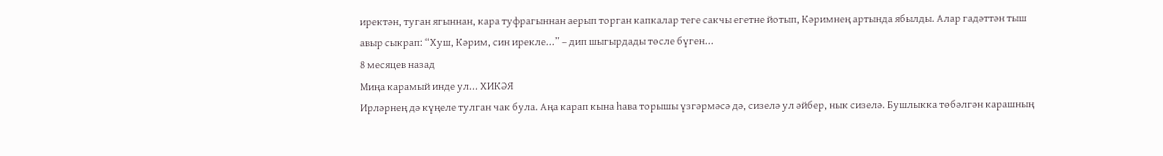иректән, туган ягыннан, кара туфрагыннан аерып торган капкалар теге сакчы егетне йотып, Кәримнең артында ябылды. Алар гадәттән тыш авыр сыкрап: “Хуш, Кәрим, син ирекле...” – дип шыгырдады төсле бүген...
8 месяцев назад
Миңа карамый инде ул... ХИКӘЯ
Ирләрнең дә күңеле тулган чак була. Аңа карап кына һава торышы үзгәрмәсә дә, сизелә ул әйбер, нык сизелә. Бушлыкка төбәлгән карашның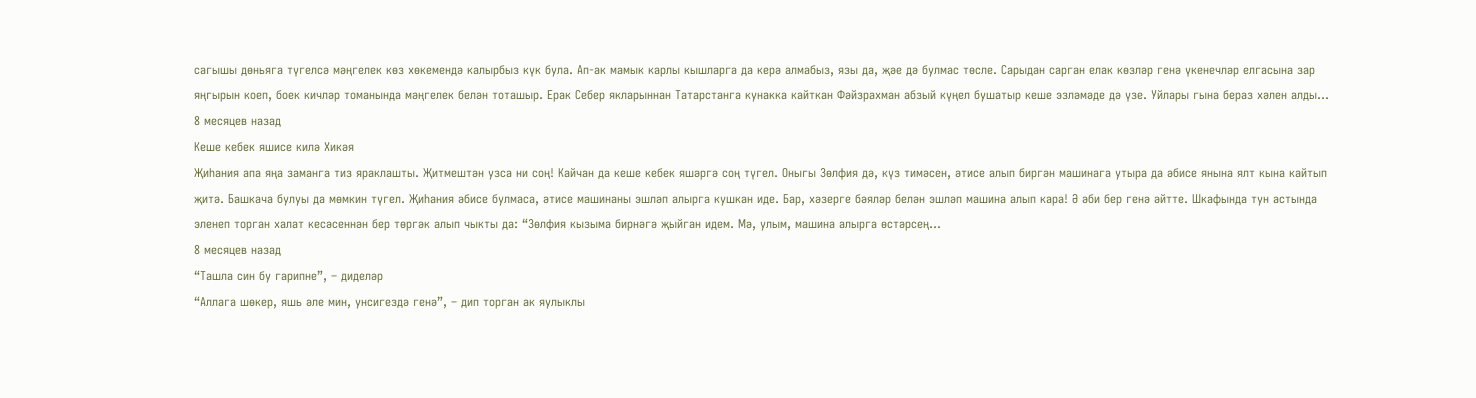сагышы дөньяга түгелсә мәңгелек көз хөкемендә калырбыз күк була. Ап-ак мамык карлы кышларга да керә алмабыз, язы да, җәе дә булмас төсле. Сарыдан сарган елак көзләр генә үкенечләр елгасына зар яңгырын коеп, боек кичләр томанында мәңгелек белән тоташыр. Ерак Себер якларыннан Татарстанга кунакка кайткан Фәйзрахман абзый күңел бушатыр кеше эзләмәде дә үзе. Уйлары гына бераз хәлен алды...
8 месяцев назад
Кеше кебек яшисе килә Хикәя
Җиһания апа яңа заманга тиз яраклашты. Җитмештән узса ни соң! Кайчан да кеше кебек яшәргә соң түгел. Оныгы Зөлфия дә, күз тимәсен, әтисе алып биргән машинага утыра да әбисе янына ялт кына кайтып җитә. Башкача булуы да мөмкин түгел. Җиһания әбисе булмаса, әтисе машинаны эшләп алырга кушкан иде. Бар, хәзерге бәяләр белән эшләп машина алып кара! Ә әби бер генә әйтте. Шкафында тун астында эленеп торган халат кесәсеннән бер төргәк алып чыкты да: “Зөлфия кызыма бирнәгә җыйган идем. Мә, улым, машина алырга өстәрсең...
8 месяцев назад
“Ташла син бу гарипне”, – диделәр
“Аллага шөкер, яшь әле мин, унсигездә генә”, – дип торган ак яулыклы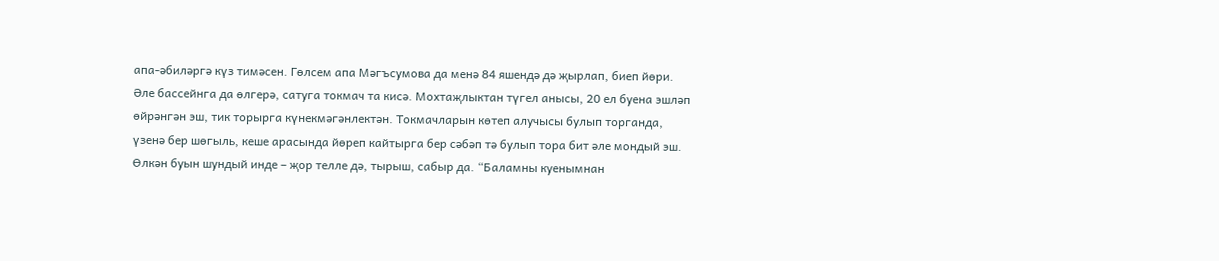апа-әбиләргә күз тимәсен. Гөлсем апа Мәгъсумова да менә 84 яшендә дә җырлап, биеп йөри. Әле бассейнга да өлгерә, сатуга токмач та кисә. Мохтаҗлыктан түгел анысы, 20 ел буена эшләп өйрәнгән эш, тик торырга күнекмәгәнлектән. Токмачларын көтеп алучысы булып торганда, үзенә бер шөгыль, кеше арасында йөреп кайтырга бер сәбәп тә булып тора бит әле мондый эш. Өлкән буын шундый инде – җор телле дә, тырыш, сабыр да. “Баламны куенымнан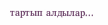тартып алдылар...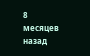8 месяцев назад